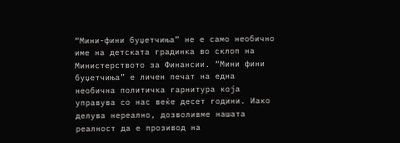“Мини-фини буџетчиња” не е само необично име на детската градинка во склоп на Министерството за Финансии. “Мини фини буџетчиња” е личен печат на една необична политичка гарнитура која управува со нас веќе десет години. Иако делува нереално, дозволивме нашата реалност да е прозивод на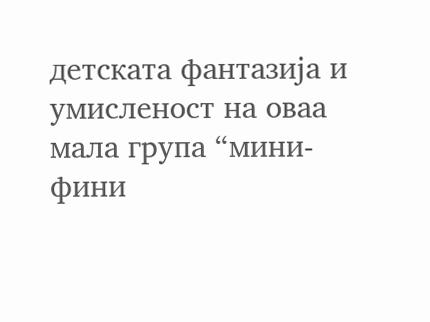детската фантазија и умисленост на оваа мала група “мини-фини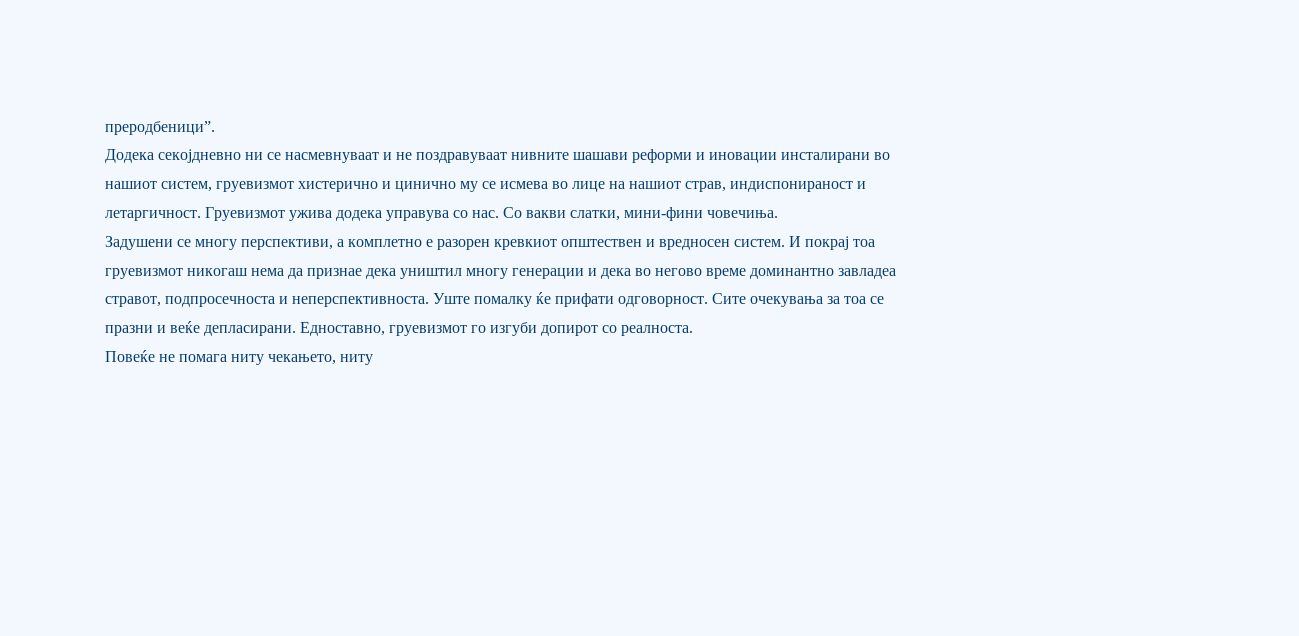преродбеници”.
Додека секојдневно ни се насмевнуваат и не поздравуваат нивните шашави реформи и иновации инсталирани во нашиот систем, груевизмот хистерично и цинично му се исмева во лице на нашиот страв, индиспонираност и летаргичност. Груевизмот ужива додека управува со нас. Со вакви слатки, мини-фини човечиња.
Задушени се многу перспективи, а комплетно е разорен кревкиот општествен и вредносен систем. И покрај тоа груевизмот никогаш нема да признае дека уништил многу генерации и дека во негово време доминантно завладеа стравот, подпросечноста и неперспективноста. Уште помалку ќе прифати одговорност. Сите очекувања за тоа се празни и веќе депласирани. Едноставно, груевизмот го изгуби допирот со реалноста.
Повеќе не помага ниту чекањето, ниту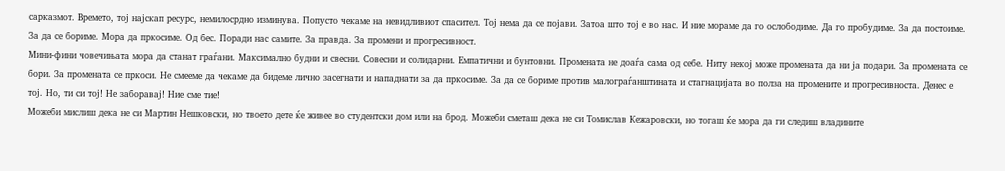сарказмот. Времето, тој најскап ресурс, немилосрдно изминува. Попусто чекаме на невидливиот спасител. Тој нема да се појави. Затоа што тој е во нас. И ние мораме да го ослободиме. Да го пробудиме. За да постоиме. За да се бориме. Мора да пркосиме. Од бес. Поради нас самите. За правда. За промени и прогресивност.
Мини-фини човечињата мора да станат граѓани. Максимално будни и свесни. Совесни и солидарни. Емпатични и бунтовни. Промената не доаѓа сама од себе. Ниту некој може промената да ни ја подари. За промената се бори. За промената се пркоси. Не смееме да чекаме да бидеме лично засегнати и нападнати за да пркосиме. За да се бориме против малограѓанштината и стагнацијата во полза на промените и прогресивноста. Денес е тој. Но, ти си тој! Не заборавај! Ние сме тие!
Можеби мислиш дека не си Мартин Нешковски, но твоето дете ќе живее во студентски дом или на брод. Можеби сметаш дека не си Томислав Кежаровски, но тогаш ќе мора да ги следиш владините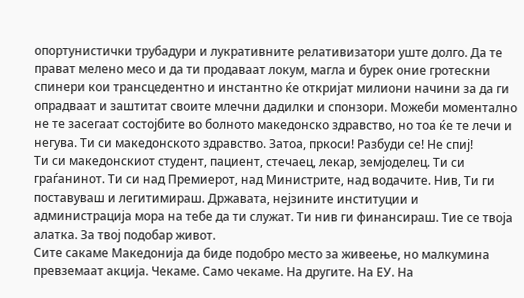опортунистички трубадури и лукративните релативизатори уште долго. Да те прават мелено месо и да ти продаваат локум, магла и бурек оние гротескни спинери кои трансцедентно и инстантно ќе откријат милиони начини за да ги опрадваат и заштитат своите млечни дадилки и спонзори. Можеби моментално не те засегаат состојбите во болното македонско здравство, но тоа ќе те лечи и негува. Ти си македонското здравство. Затоа, пркоси! Разбуди се! Не спиј!
Ти си македонскиот студент, пациент, стечаец, лекар, земјоделец. Ти си граѓанинот. Ти си над Премиерот, над Министрите, над водачите. Нив, Ти ги поставуваш и легитимираш. Државата, нејзините институции и администрација мора на тебе да ти служат. Ти нив ги финансираш. Тие се твоја алатка. За твој подобар живот.
Сите сакаме Македонија да биде подобро место за живеење, но малкумина превземаат акција. Чекаме. Само чекаме. На другите. На ЕУ. На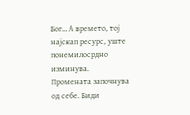Бог… А времето, тој најскап ресурс, уште понемилосрдно изминува.
Промената започнува од себе. Биди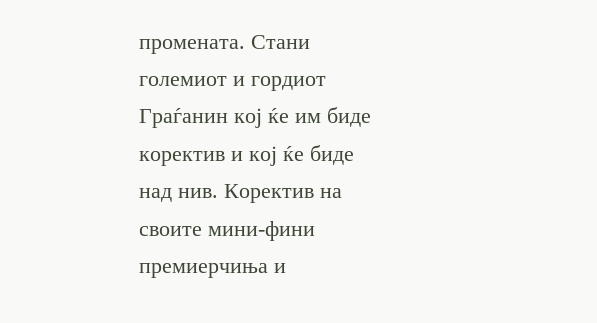промената. Стани големиот и гордиот Граѓанин кој ќе им биде коректив и кој ќе биде над нив. Коректив на своите мини-фини премиерчиња и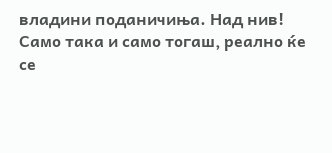владини поданичиња. Над нив!
Само така и само тогаш, реално ќе се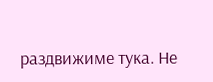раздвижиме тука. Не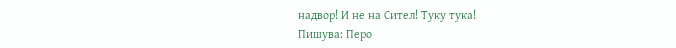надвор! И не на Сител! Туку тука!
Пишува: Перо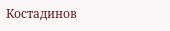Костадинов